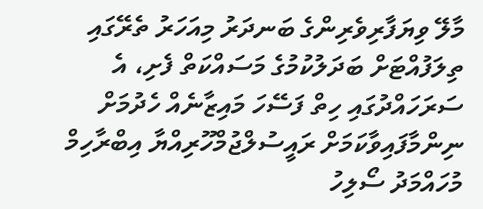މާލޭ ވިޔަފާރިވެރިންގެ ބަނދަރު މިއަހަރު ތެރޭގައި ތިލަފުއްޓަށް ބަދަލުކުމުގެ މަސައްކަތް ފެށި، އެ ސަރަހައްދުގައި ހިތް ފަސޭހަ މައިޒާނެއް ހެދުމަށް ނިންމާފައިވާކަމަށް ރައީސުލްޖުމްހޫރިއްޔާ އިބްރާހިމް މުހައްމަދު ސޯލިހު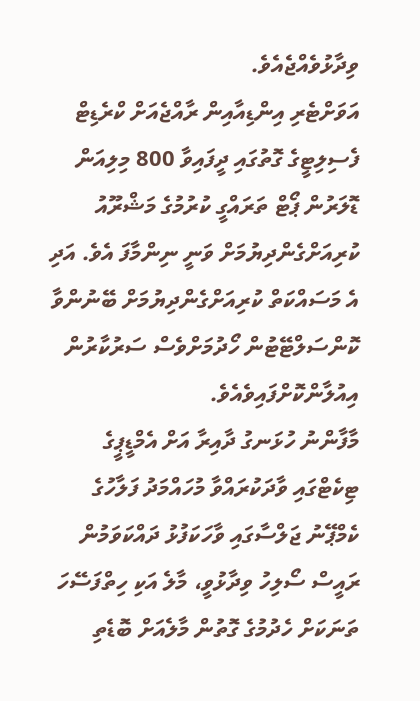ވިދާޅުވެއްޖެއެވެ.
އަވަށްޓެރި އިންޑިއާއިން ރާއްޖެއަށް ކްރެޑިޓް ފެސިލިޓީގެ ގޮތުގައި ދީފައިވާ 800 މިލިއަން ޑޮލަރުން ޕޯޓް ތަރައްގީ ކުރުމުގެ މަޝްރޫއު ކުރިއަށްގެންދިޔުމަށް ވަނީ ނިންމާފަ އެވެ. އަދި އެ މަސައްކަތް ކުރިއަށްގެންދިޔުމަށް ބޭނުންވާ ކޮންސަލްޓޭޓުން ހޯދުމަށްވެސް ސަރުކާރުން އިއުލާންކޮށްފައިވެއެވެ.
މާފާންނު ހުޅަނގު ދާއިރާ އަށް އެމްޑީޕީގެ ޓިކެޓްގައި ވާދަކުރައްވާ މުހައްމަދު ފަލާހުގެ ކެމްޕޭނު ޖަލްސާގައި ވާހަކަފުޅު ދައްކަވަމުން ރައީސް ސޯލިހު ވިދާޅުވީ، މާލެ އަކި ހިތްފަސޭހަ ތަނަކަށް ހެދުމުގެ ގޮތުން މާލެއަށް ބޮޑެތި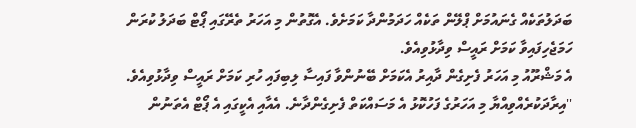ބަދަލުތަކެއް ގެނައުމަށް ޕްލޭން ތަކެއް ހަދަމުންދާ ކަމަށެވެ. އެގޮތުން މި އަހަރު ތެރޭގައި ޕޯޓް ބަދަލު ކުރަން ހަމަޖެހިފައިވާ ކަމަށް ރައީސް ވިދާޅުވިއެވެ.
އެ މަޝްރޫއު މި އަހަރު ފެށިގެން ދާއިރު އެކަމަށް ބޭނުންވާ ފައިސާ ލިބިފައި ހުރި ކަމަށް ރައީސް ވިދާޅުވިއެވެ.
''އިރާދަކުރެއްވިއްޔާ މި އަހަރުގެ ފަހުކޮޅު އެ މަސައްކަތް ފެށިގެންދާނެ. އެއާއި އެކީގައި އެ ޕޯޓް އެތަނުން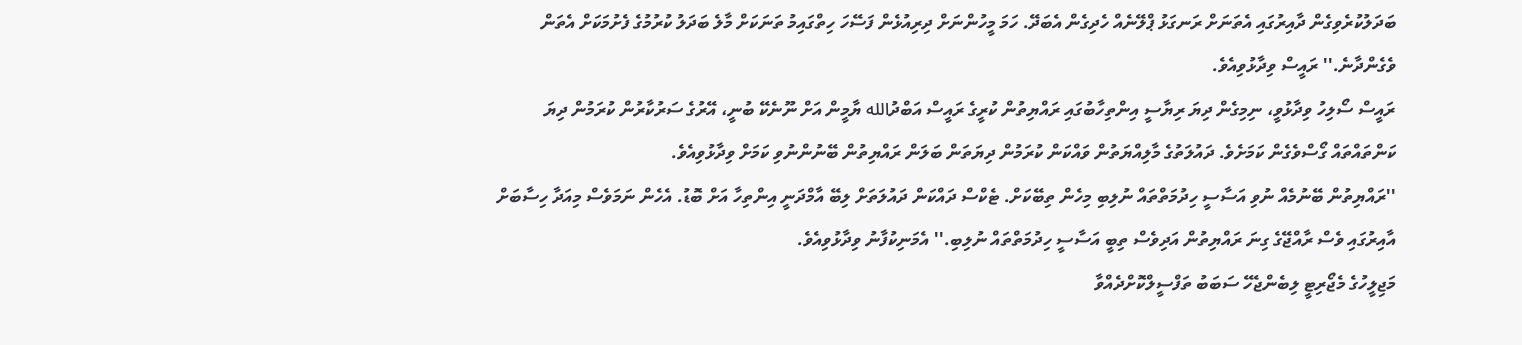ބަދަލުކުރެވިގެން ދާއިރުގައި އެތަނަށް ރަނގަޅު ޕްލޭނެއް ހެދިގެން އެބަދޭ. ހަމަ މީހުންނަށް ދިރިއުޅެން ފަސޭހަ ހިތްގައިމު ތަނަކަށް މާލެ ބަދަލު ކުރުމުގެ ފެށުމަކަށް އެތަން ވެގެންދާނެ.'' ރައީސް ވިދާޅުވިއެވެ.
ރައީސް ސޯލިހު ވިދާޅުވީ، ނިމިގެން ދިޔަ ރިޔާސީ އިންތިހާބުގައި ރައްޔިތުން ކުރީގެ ރައީސް އަބްދުالله ޔާމީން އަށް ނޫނެކޭ ބުނީ، އޭރުގެ ސަރުކާރުން ކުރަމުން ދިޔަ ކަންތައްތައް ގޯސްވެގެން ކަމަށެވެ. ދައުލަތުގެ މާލިއްޔަތުން ވައްކަން ކުރަމުން ދިޔަތަން ބަލަން ރައްޔިތުން ބޭނުންނުވި ކަމަށް ވިދާޅުވިއެވެ.
''ރައްޔިތުން ބޭނުމެއް ނުވި އަސާސީ ހިދުމަތްތައް ނުލިބި މިހެން ތިބޭކަށް. ޓެކްސް ދައްކަން ދައުލަތަށް ލިބޭ އާމްދަނީ އިންތިހާ އަށް ބޮޑު. އެހެން ނަމަވެސް މިއަދާ ހިސާބަށް އާއިރުގައި ވެސް ރާއްޖޭގެ ގިނަ ރައްޔިތުން އަދިވެސް ތިބީ އަސާސީ ހިދުމަތްތައް ނުލިބި.'' އެމަނިކުފާނު ވިދާޅުވިއެވެ.
މަޖިލީހުގެ މެޖޯރިޓީ ލިބެންޖެހޭ ސަބަބު ތަފްސީލްކޮށްދެއްވާ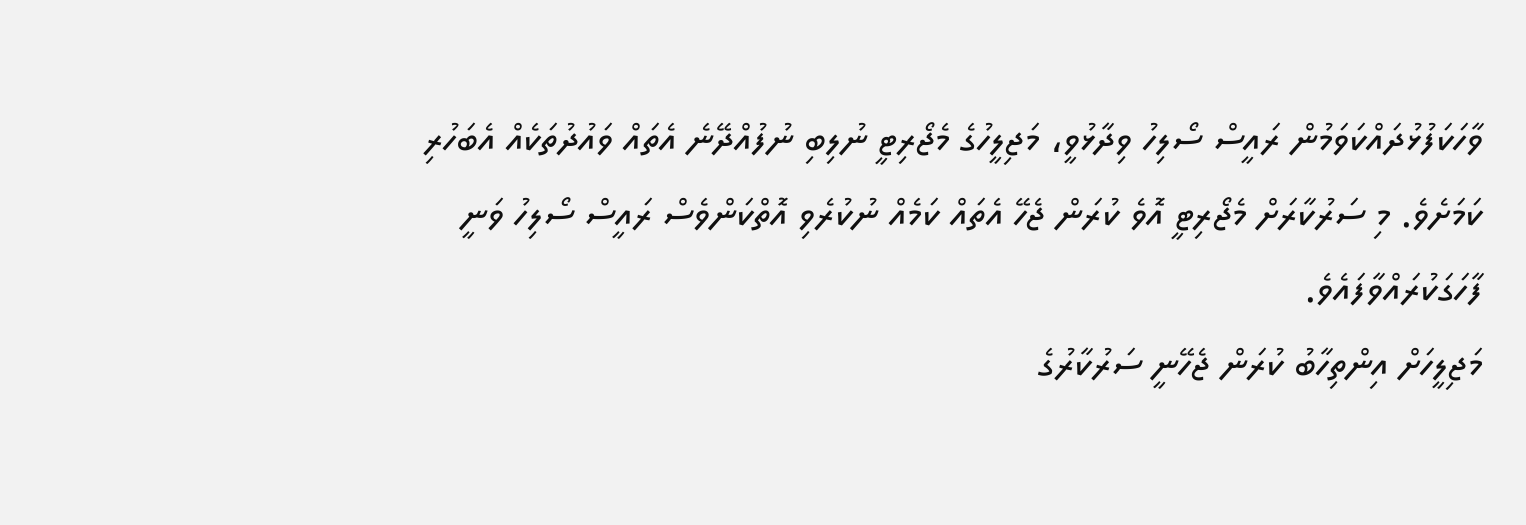ވާހަކަފުޅުދައްކަވަމުން ރައީސް ސޯލިހު ވިދާޅުވީ، މަޖިލީހުގެ މެޖޯރިޓީ ނުލިބި ނުފުއްދޭނެ އެތައް ވައުދުތަކެއް އެބަހުރި ކަމަށެވެ. މި ސަރުކާރަށް މެޖޯރިޓީ އޮވެ ކުރަން ޖެހޭ އެތައް ކަމެއް ނުކުރެވި އޮތްކަންވެސް ރައީސް ސޯލިހު ވަނީ ފާހަގަކުރައްވާފައެވެ.
މަޖިލީހަށް އިންތިހާބު ކުރަން ޖެހޭނީ ސަރުކާރުގެ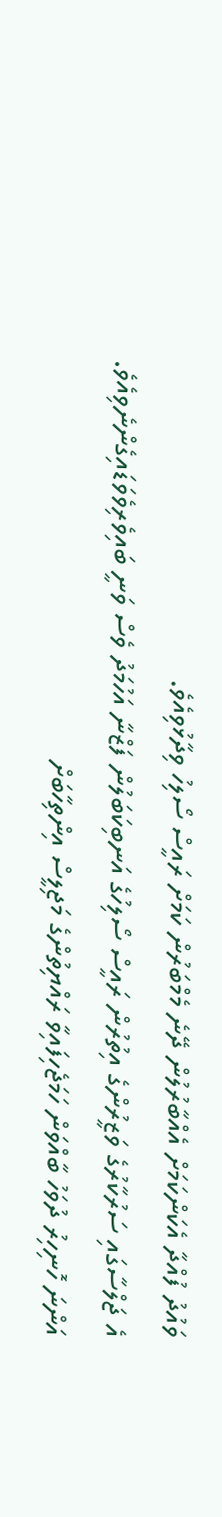ވައުދު ފުއްދާ އެކަންކަމަށް އެއްބާރުލުން ދޭނެ މެމްބަރުން ކަމަށް ރައީސް ސޯލިހު ވިދާޅުވިއެވެ.
އެ ޖަލްސާގައި ސަރުކާރުގެ ވަޒީރުންގެ އިތުރުން ރައީސް ސޯލިހުގެ އަނބިކަބަލުން ފަޒްނާ އަހުމަދު ވެސް ވަނީ ބައިވެރިވެވަޑައިގެންނެވިއެވެ.
އަންނަ ހޮނިހިރު ދުވަހު ބާއްވަން ހަމަޖެހިފައިވާ ރައްޔިތުންގެ މަޖިލީސް އިންތިހާބަށް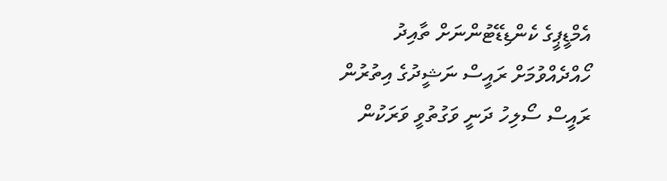އެމްޑީޕީގެ ކެންޑިޑޭޓުންނަށް ތާއިދު ހޯއްދެއްވުމަށް ރައީސް ނަޝީދުގެ އިތުރުން ރައީސް ސޯލިހު ދަނީ ވަގުތުވީ ވަރަކުން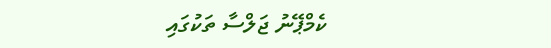ކެމްޕޭނު ޖަލްސާ ތަކުގައި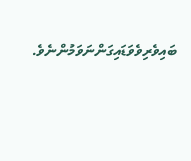ބައިވެރިވެވަޑައިގަންނަވަމުންނެވެ.